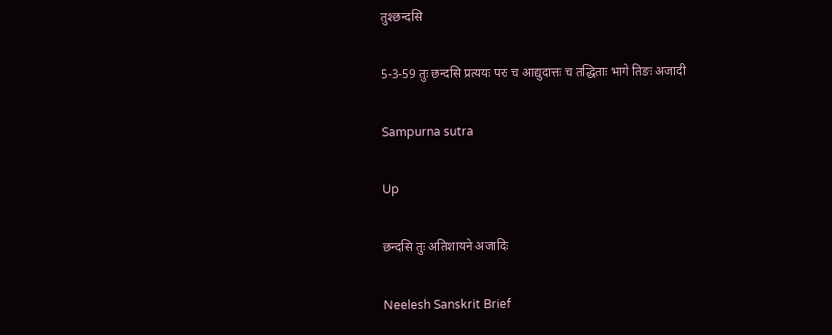तुश्छन्दसि

5-3-59 तुः छन्दसि प्रत्ययः परः च आद्युदात्तः च तद्धिताः भागे तिङः अजादी

Sampurna sutra

Up

छन्दसि तुः अतिशायने अजादिः

Neelesh Sanskrit Brief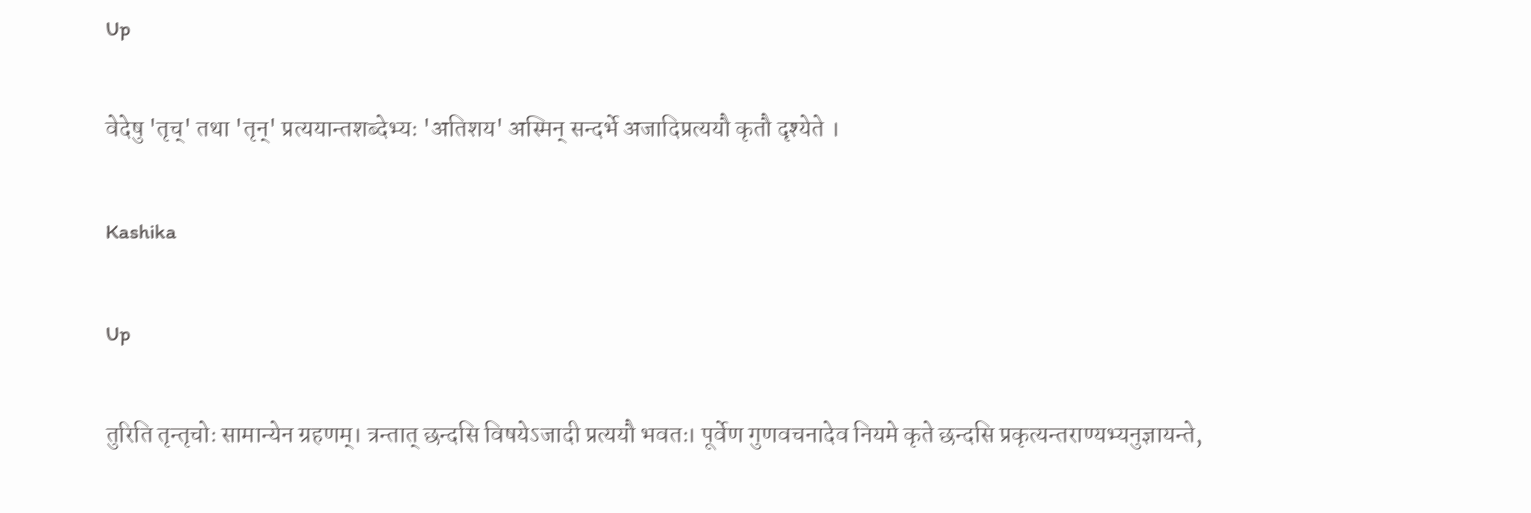Up

वेदेषु 'तृच्' तथा 'तृन्' प्रत्ययान्तशब्देभ्यः 'अतिशय' अस्मिन् सन्दर्भे अजादिप्रत्ययौ कृतौ दृश्येते ।

Kashika

Up

तुरिति तृन्तृचोः सामान्येन ग्रहणम्। त्रन्तात् छन्दसि विषयेऽजादी प्रत्ययौ भवतः। पूर्वेण गुणवचनादेव नियमे कृते छन्दसि प्रकृत्यन्तराण्यभ्यनुज्ञायन्ते,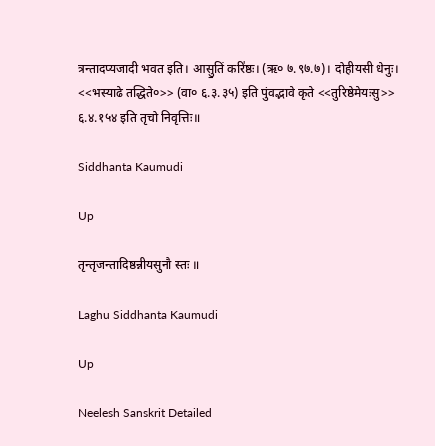त्रन्तादप्यजादी भवत इति। आसु॒तिं करि॑ष्ठः। (ऋ० ७.९७.७)। दोहीयसी धेनुः। <<भस्याढे तद्धिते०>> (वा० ६.३.३५) इति पुंवद्भावे कृते <<तुरिष्ठेमेयःसु>> ६.४.१५४ इति तृचो निवृत्तिः॥

Siddhanta Kaumudi

Up

तृन्तृजन्तादिष्ठन्नीयसुनौ स्तः ॥

Laghu Siddhanta Kaumudi

Up

Neelesh Sanskrit Detailed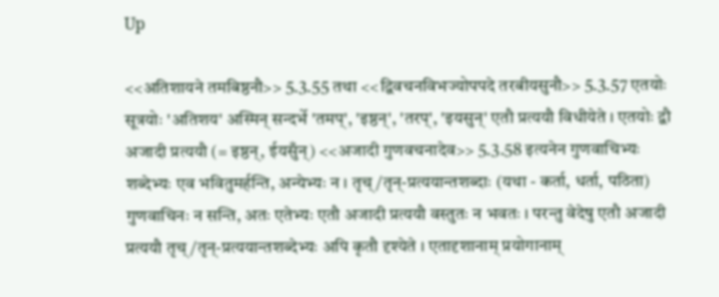Up

<<अतिशायने तमबिष्ठनौ>> 5.3.55 तथा <<द्विवचनविभज्योपपदे तरबीयसुनौ>> 5.3.57 एतयोः सूत्रयोः 'अतिशय' अस्मिन् सन्दर्भे 'तमप्', 'इष्ठन्', 'तरप्', 'इयसुन्' एतौ प्रत्ययौ विधीयेते । एतयोः द्वौ अजादी प्रत्ययौ (= इष्ठन्, ईयसुँन्) <<अजादी गुणवचनादेव>> 5.3.58 इत्यनेन गुणवाचिभ्यः शब्देभ्यः एव भवितुमर्हन्ति, अन्येभ्यः न । तृच्/तृन्-प्रत्ययान्तशब्दाः (यथा - कर्ता, धर्ता, पठिता) गुणवाचिनः न सन्ति, अतः एतेभ्यः एतौ अजादी प्रत्ययौ वस्तुतः न भवतः । परन्तु वेदेषु एतौ अजादी प्रत्ययौ तृच्/तृन्-प्रत्ययान्तशब्देभ्यः अपि कृतौ दृश्येते । एतादृशानाम् प्रयोगानाम्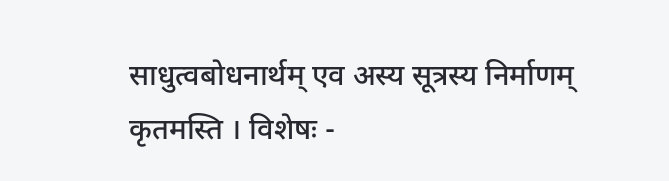साधुत्वबोधनार्थम् एव अस्य सूत्रस्य निर्माणम् कृतमस्ति । विशेषः -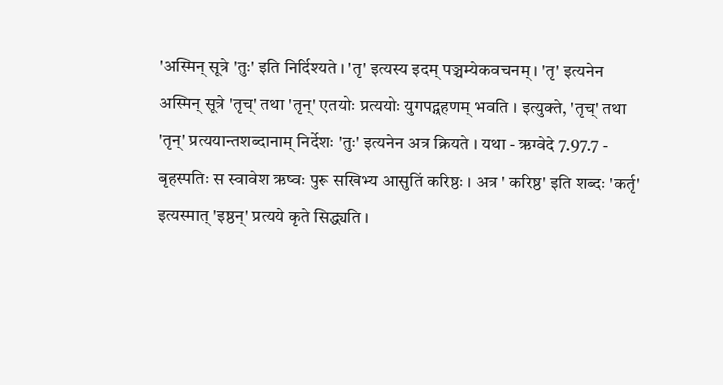'अस्मिन् सूत्रे 'तुः' इति निर्दिश्यते । 'तृ' इत्यस्य इदम् पञ्चम्येकवचनम् । 'तृ' इत्यनेन अस्मिन् सूत्रे 'तृच्' तथा 'तृन्' एतयोः प्रत्ययोः युगपद्ग्रहणम् भवति । इत्युक्ते, 'तृच्' तथा 'तृन्' प्रत्ययान्तशब्दानाम् निर्देशः 'तुः' इत्यनेन अत्र क्रियते । यथा - ऋग्वेदे 7.97.7 - बृहस्पतिः स स्वावेश ऋष्वः पुरू सखिभ्य आसुतिं करिष्ठः । अत्र ' करिष्ठ' इति शब्दः 'कर्तृ' इत्यस्मात् 'इष्ठन्' प्रत्यये कृते सिद्ध्यति ।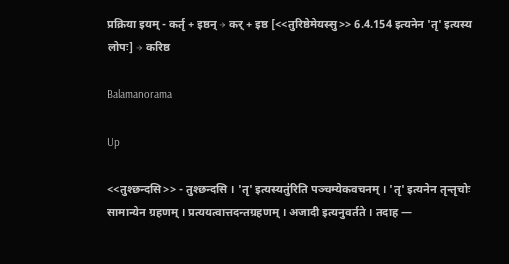प्रक्रिया इयम् - कर्तृ + इष्ठन् → कर् + इष्ठ [<<तुरिष्ठेमेयस्सु>> 6.4.154 इत्यनेन 'तृ' इत्यस्य लोपः] → करिष्ठ

Balamanorama

Up

<<तुश्छन्दसि>> - तुश्छन्दसि । 'तृ' इत्यस्यतु॑रिति पञ्चम्येकवचनम् । 'तृ' इत्यनेन तृन्तृचोः सामान्येन ग्रहणम् । प्रत्ययत्वात्तदन्तग्रहणम् । अजादी इत्यनुवर्तते । तदाह —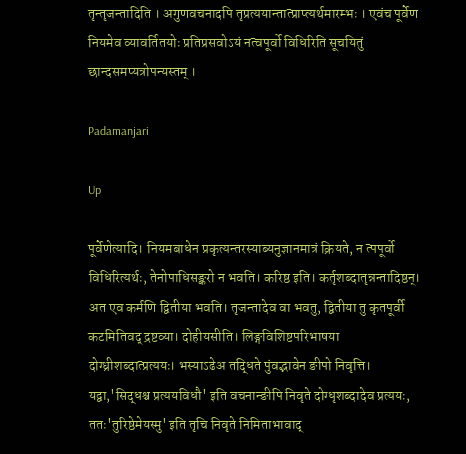तृन्तृजन्तादिति । अगुणवचनादपि तृप्रत्ययान्तात्प्राप्त्यर्थमारम्भः । एवंच पूर्वेण नियमेव व्यावर्तितयोः प्रतिप्रसवोऽयं नत्वपूर्वो विधिरिति सूचयितुं छान्दसमप्यत्रोपन्यस्तम् ।

Padamanjari

Up

पूर्वेणेत्यादि। नियमबाधेन प्रकृत्यन्तरस्याब्यनुज्ञानमात्रं क्रियते, न त्पपूर्वो विधिरित्यर्थः, तेनोपाधिसङ्करो न भवति। करिष्ठ इति। कर्तृशब्दातृन्नन्तादिष्ठन्। अत एव कर्मणि द्वितीया भवति। तृजन्तादेव वा भवतु, द्वितीया तु कृतपूर्वी कटमितिवद् द्रष्टव्या। दोहीयसीति। लिङ्गविशिष्टपरिभाषया दोग्ध्रीशब्दात्प्रत्ययः। भस्याऽढेअ तद्धिते पुंवद्भावेन ङीपो निवृत्ति। यद्वा,'सिद्धश्च प्रत्ययविधौ' इति वचनान्ङीपि निवृते दोग्धृशब्दादेव प्रत्ययः, ततः'तुरिष्ठेमेयस्मु' इति तृचि निवृते निमिताभावाद्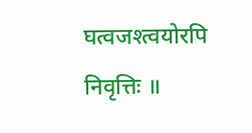घत्वजश्त्वयोरपि निवृत्तिः ॥